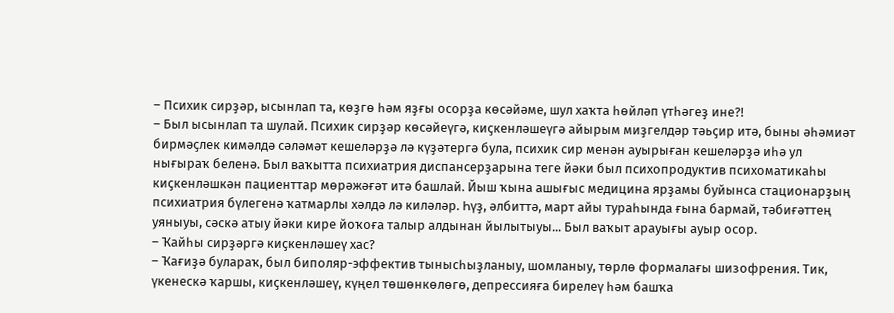– Психик сирҙәр, ысынлап та, көҙгө һәм яҙғы осорҙа көсәйәме, шул хаҡта һөйләп үтһәгеҙ ине?!
– Был ысынлап та шулай. Психик сирҙәр көсәйеүгә, киҫкенләшеүгә айырым миҙгелдәр тәьҫир итә, быны әһәмиәт бирмәҫлек кимәлдә сәләмәт кешеләрҙә лә күҙәтергә була, психик сир менән ауырыған кешеләрҙә иһә ул нығыраҡ беленә. Был ваҡытта психиатрия диспансерҙарына теге йәки был психопродуктив психоматикаһы киҫкенләшкән пациенттар мөрәжәғәт итә башлай. Йыш ҡына ашығыс медицина ярҙамы буйынса стационарҙың психиатрия бүлегенә ҡатмарлы хәлдә лә киләләр. Һүҙ, әлбиттә, март айы тураһында ғына бармай, тәбиғәттең уяныуы, сәскә атыу йәки кире йоҡоға талыр алдынан йылытыуы... Был ваҡыт арауығы ауыр осор.
– Ҡайһы сирҙәргә киҫкенләшеү хас?
– Ҡағиҙә булараҡ, был биполяр-эффектив тынысһыҙланыу, шомланыу, төрлө формалағы шизофрения. Тик, үкенескә ҡаршы, киҫкенләшеү, күңел төшөнкөлөгө, депрессияға бирелеү һәм башҡа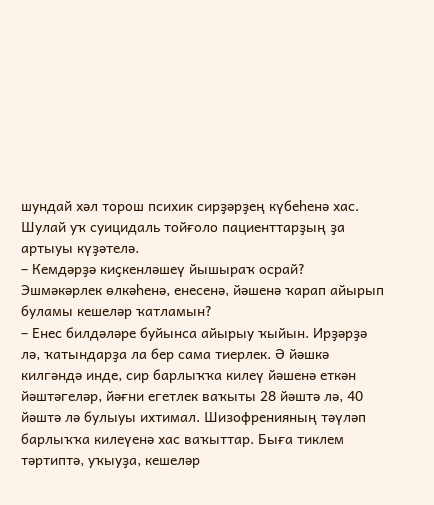шундай хәл торош психик сирҙәрҙең күбеһенә хас. Шулай уҡ суицидаль тойғоло пациенттарҙың ҙа артыуы күҙәтелә.
– Кемдәрҙә киҫкенләшеү йышыраҡ осрай? Эшмәкәрлек өлкәһенә, енесенә, йәшенә ҡарап айырып буламы кешеләр ҡатламын?
– Енес билдәләре буйынса айырыу ҡыйын. Ирҙәрҙә лә, ҡатындарҙа ла бер сама тиерлек. Ә йәшкә килгәндә инде, сир барлыҡҡа килеү йәшенә еткән йәштәгеләр, йәғни егетлек ваҡыты 28 йәштә лә, 40 йәштә лә булыуы ихтимал. Шизофренияның тәүләп барлыҡҡа килеүенә хас ваҡыттар. Быға тиклем тәртиптә, уҡыуҙа, кешеләр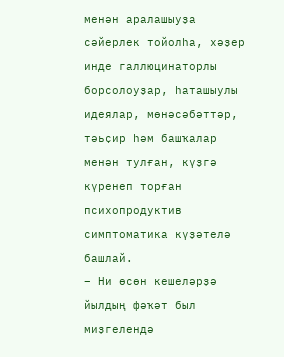менән аралашыуҙа сәйерлек тойолһа, хәҙер инде галлюцинаторлы борсолоуҙар, һаташыулы идеялар, мөнәсәбәттәр, тәьҫир һәм башҡалар менән тулған, күҙгә күренеп торған психопродуктив симптоматика күҙәтелә башлай.
– Ни өсөн кешеләрҙә йылдың фәҡәт был миҙгелендә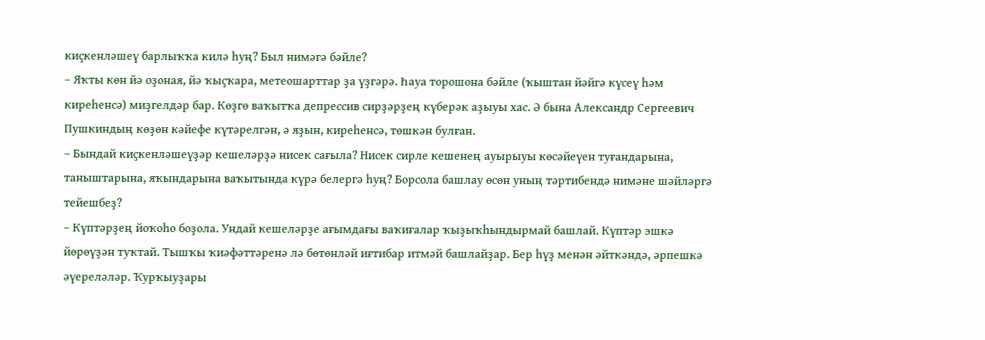киҫкенләшеү барлыҡҡа килә һуң? Был нимәгә бәйле?
– Яҡты көн йә оҙоная, йә ҡыҫҡара, метеошарттар ҙа үҙгәрә. Һауа торошона бәйле (ҡыштан йәйгә күсеү һәм киреһенсә) миҙгелдәр бар. Көҙгө ваҡытҡа депрессив сирҙәрҙең күберәк аҙыуы хас. Ә бына Александр Сергеевич Пушкиндың көҙөн кәйефе күтәрелгән, ә яҙын, киреһенсә, төшкән булған.
– Бындай киҫкенләшеүҙәр кешеләрҙә нисек сағыла? Нисек сирле кешенең ауырыуы көсәйеүен туғандарына, таныштарына, яҡындарына ваҡытында күрә белергә һуң? Борсола башлау өсөн уның тәртибендә нимәне шәйләргә тейешбеҙ?
– Күптәрҙең йоҡоһо боҙола. Ундай кешеләрҙе ағымдағы ваҡиғалар ҡыҙыҡһындырмай башлай. Күптәр эшкә йөрөүҙән туҡтай. Тышҡы ҡиәфәттәренә лә бөтөнләй иғтибар итмәй башлайҙар. Бер һүҙ менән әйткәндә, әрпешкә әүереләләр. Ҡурҡыуҙары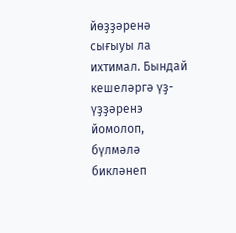йөҙҙәренә сығыуы ла ихтимал. Бындай кешеләргә үҙ-үҙҙәренэ йомолоп, бүлмәлә бикләнеп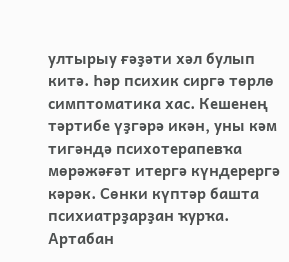ултырыу ғәҙәти хәл булып китә. Һәр психик сиргә төрлө симптоматика хас. Кешенең тәртибе үҙгәрә икән, уны кәм тигәндә психотерапевҡа мөрәжәғәт итергә күндерергә кәрәк. Сөнки күптәр башта психиатрҙарҙан ҡурҡа. Артабан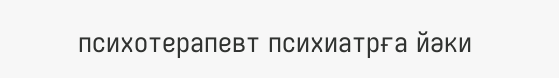психотерапевт психиатрға йәки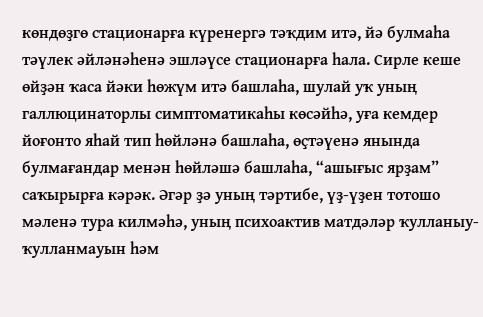көндөҙгө стационарға күренергә тәҡдим итә, йә булмаһа тәүлек әйләнәһенә эшләүсе стационарға һала. Сирле кеше өйҙән ҡаса йәки һөжүм итә башлаһа, шулай уҡ уның галлюцинаторлы симптоматикаһы көсәйһә, уға кемдер йоғонто яһай тип һөйләнә башлаһа, өҫтәүенә янында булмағандар менән һөйләшә башлаһа, “ашығыс ярҙам” саҡырырға кәрәк. Әгәр ҙә уның тәртибе, үҙ-үҙен тотошо мәленә тура килмәһә, уның психоактив матдәләр ҡулланыу-ҡулланмауын һәм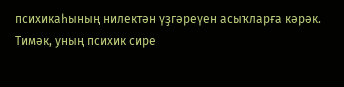психикаһының нилектән үҙгәреүен асыҡларға кәрәк. Тимәк, уның психик сире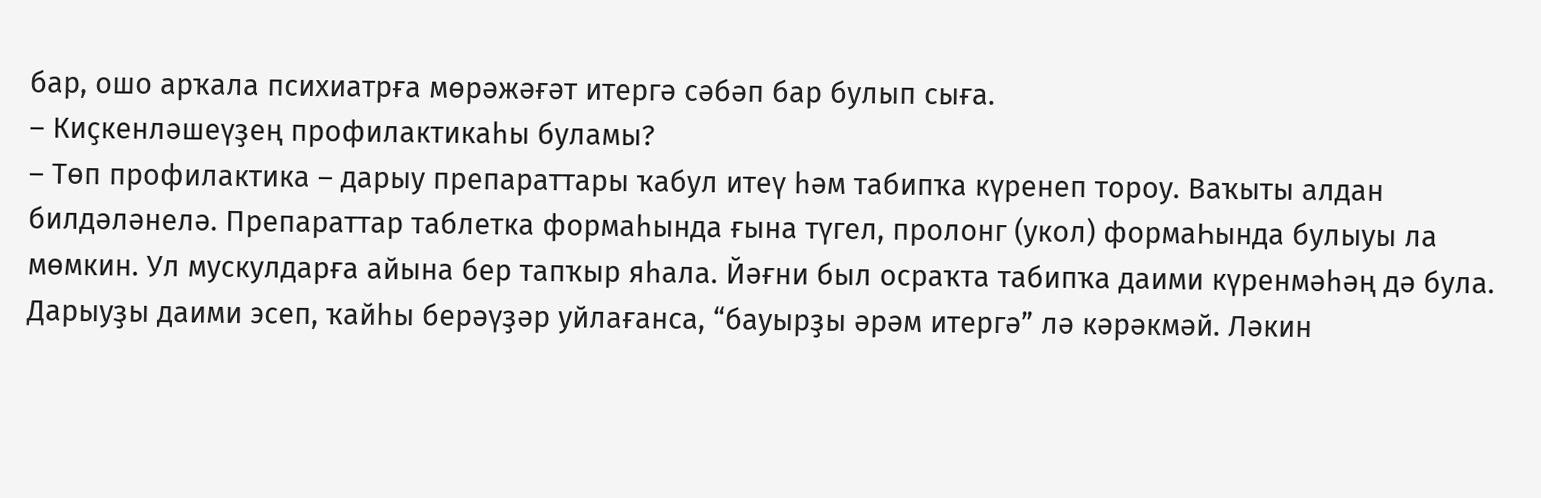бар, ошо арҡала психиатрға мөрәжәғәт итергә сәбәп бар булып сыға.
– Киҫкенләшеүҙең профилактикаһы буламы?
– Төп профилактика – дарыу препараттары ҡабул итеү һәм табипҡа күренеп тороу. Ваҡыты алдан билдәләнелә. Препараттар таблетка формаһында ғына түгел, пролонг (укол) формаҺында булыуы ла мөмкин. Ул мускулдарға айына бер тапҡыр яһала. Йәғни был осраҡта табипҡа даими күренмәһәң дә була. Дарыуҙы даими эсеп, ҡайһы берәүҙәр уйлағанса, “бауырҙы әрәм итергә” лә кәрәкмәй. Ләкин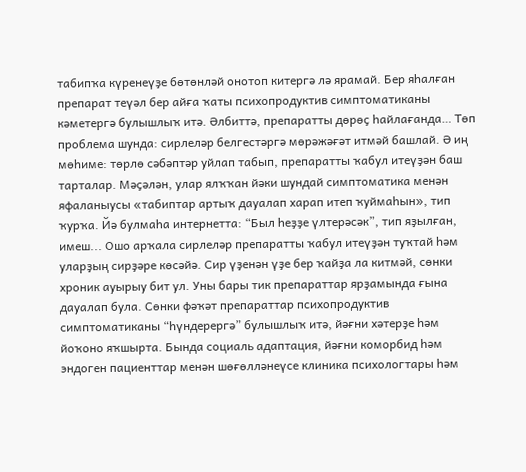табипҡа күренеүҙе бөтөнләй онотоп китергә лә ярамай. Бер яһалған препарат теүәл бер айға ҡаты психопродуктив симптоматиканы кәметергә булышлыҡ итә. Әлбиттә, препаратты дөрөҫ һайлағанда… Төп проблема шунда: сирлеләр белгестәргә мөрәжәғәт итмәй башлай. Ә иң мөһиме: төрлө сәбәптәр уйлап табып, препаратты ҡабул итеүҙән баш тарталар. Мәҫәлән, улар ялҡҡан йәки шундай симптоматика менән яфаланыусы «табиптар артыҡ дауалап харап итеп ҡуймаһын», тип ҡурҡа. Йә булмаһа интернетта: “Был һеҙҙе үлтерәсәк”, тип яҙылған, имеш... Ошо арҡала сирлеләр препаратты ҡабул итеүҙән туҡтай һәм уларҙың сирҙәре көсәйә. Сир үҙенән үҙе бер ҡайҙа ла китмәй, сөнки хроник ауырыу бит ул. Уны бары тик препараттар ярҙамында ғына дауалап була. Сөнки фәҡәт препараттар психопродуктив симптоматиканы “һүндерергә” булышлыҡ итә, йәғни хәтерҙе һәм йоҡоно яҡшырта. Бында социаль адаптация, йәғни коморбид һәм эндоген пациенттар менән шөғөлләнеүсе клиника психологтары һәм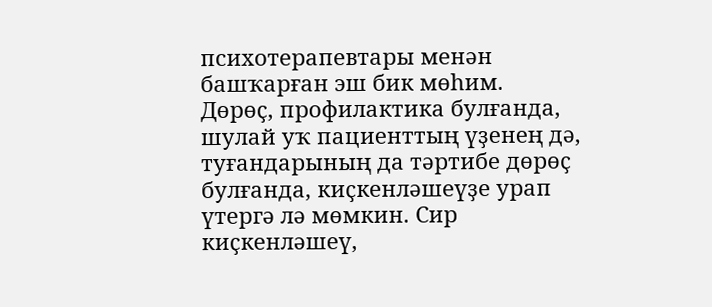психотерапевтары менән башҡарған эш бик мөһим.
Дөрөҫ, профилактика булғанда, шулай уҡ пациенттың үҙенең дә, туғандарының да тәртибе дөрөҫ булғанда, киҫкенләшеүҙе урап үтергә лә мөмкин. Сир киҫкенләшеү,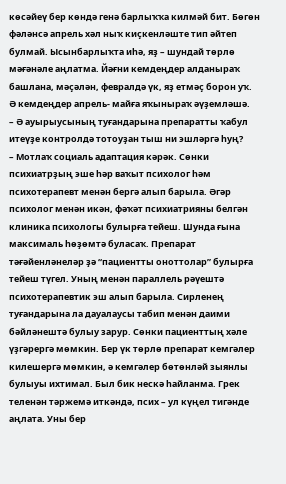көсәйеү бер көндә генә барлыҡҡа килмәй бит. Бөгөн фәләнсә апрель хәл ныҡ киҫкенләште тип әйтеп булмай. Ысынбарлыҡта иһә, яҙ – шундай төрлө мәғәнәле аңлатма. Йәғни кемдеңдер алданыраҡ башлана, мәҫәлән, февралдә үк, яҙ етмәҫ борон уҡ. Ә кемдеңдер апрель- майға яҡыныраҡ әүҙемләшә.
– Ә ауырыусының туғандарына препаратты ҡабул итеүҙе контролдә тотоуҙан тыш ни эшләргә һуң?
– Мотлаҡ социаль адаптация кәрәк. Сөнки психиатрҙың эше һәр ваҡыт психолог һәм психотерапевт менән бергә алып барыла. Әгәр психолог менән икән, фәҡәт психиатрияны белгән клиника психологы булырға тейеш. Шунда ғына максималь һөҙөмтә буласаҡ. Препарат тәғәйенләнеләр ҙә “пациентты оноттолар” булырға тейеш түгел. Уның менән параллель рәүештә психотерапевтик эш алып барыла. Сирленең туғандарына ла дауалаусы табип менән даими бәйләнештә булыу зарур. Сөнки пациенттың хәле үҙгәрергә мөмкин. Бер үк төрлө препарат кемгәлер килешергә мөмкин, ә кемгәлер бөтөнләй зыянлы булыуы ихтимал. Был бик нескә һайланма. Грек теленән тәржемә иткәндә, псих – ул күңел тигәнде аңлата. Уны бер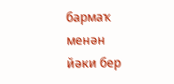бармаҡ менән йәки бер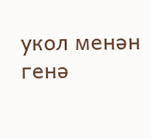укол менән генә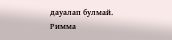дауалап булмай.
Римма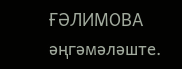ҒӘЛИМОВА әңгәмәләште.